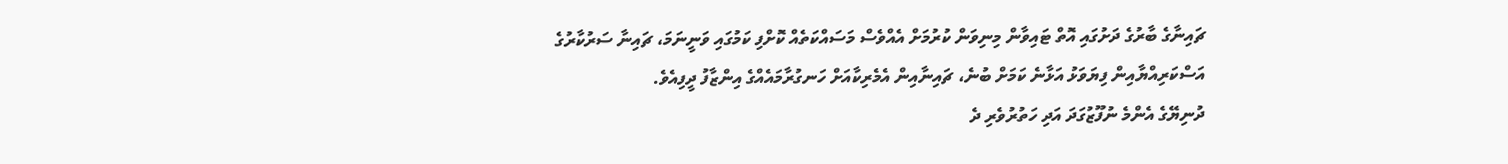ޗައިނާގެ ބާރުގެ ދަށުގައި އޮތް ޓައިވާން މިނިވަން ކުރުމަށް އެއްވެސް މަސައްކަތެއް ކޮށްފި ކަމުގައި ވަނީނަމަ، ޗައިނާ ސަރުކާރުގެ އަސްކަރިއްޔާއިން ފިޔަވަޅު އަޅާނެ ކަމަށް ބުނެ، ޗައިނާއިން އެމެރިކާއަށް ހަނގުރާމައެއްގެ އިންޒާފު ދީފިއެވެ.
ދުނިޔޭގެ އެންމެ ނުފޫޒުގަދަ އަދި ހަތުރުވެރި ދެ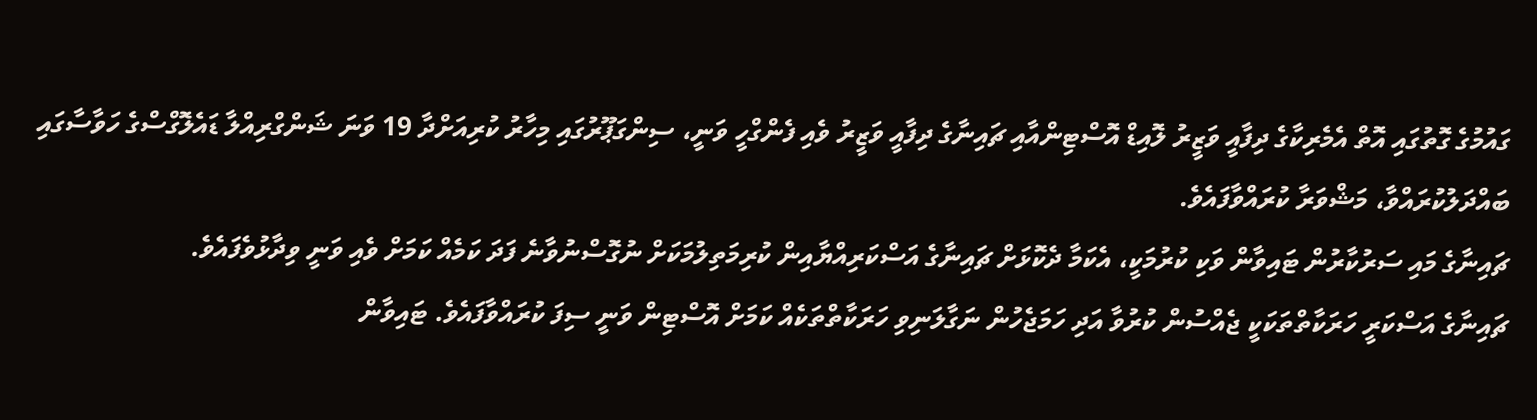ގައުމުގެ ގޮތުގައި އޮތް އެމެރިކާގެ ދިފާއީ ވަޒީރު ލޮއިޑް އޮސްޓިންއާއި ޗައިނާގެ ދިފާއީ ވަޒީރު ވެއި ފެންގްހީ ވަނީ، ސިންގަޕޫރުގައި މިހާރު ކުރިއަށްދާ 19 ވަނަ ޝަންގްރިއްލާ ޑައެލޮގްސްގެ ހަވާސާގައި ބައްދަލުކުރައްވާ، މަޝްވަރާ ކުރައްވާފައެވެ.
ޗައިނާގެ މައި ސަރުކާރުން ޓައިވާން ވަކި ކުރުމަކީ، އެކަމާ ދެކޮޅަށް ޗައިނާގެ އަސްކަރިއްޔާއިން ކުރިމަތިލުމަކަށް ނުގޮސްނުވާނެ ފަދަ ކަމެއް ކަމަށް ވެއި ވަނީ ވިދާޅުވެފައެވެ.
ޗައިނާގެ އަސްކަރީ ހަރަކާތްތަކަކީ ޖެއްސުން ކުރުވާ އަދި ހަމަޖެހުން ނަގާލަނިވި ހަރަކާތްތަކެއް ކަމަށް އޮސްޓިން ވަނީ ސިފަ ކުރައްވާފައެވެ. ޓައިވާން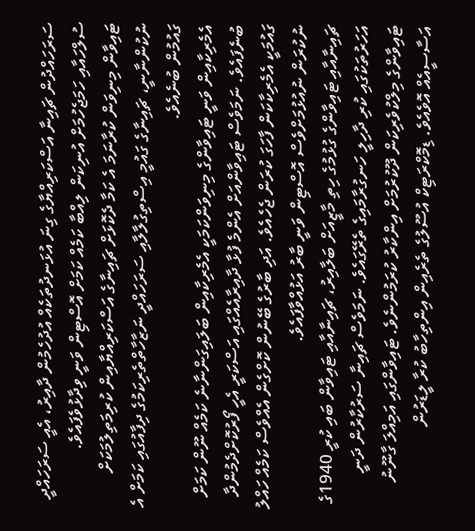ސަރަހައްދުން ޗައިނާ އަސްކަރިއްޔާގެ ގިނަ އުޅަނދުތަކެއް އުދުހެމުން ދާއިރު، އެއީ ސަރަހައްދީ ސުލްހައާއި ހަމަޖެހުމަށް އުނިކަން ލިއްބާ ކަމެއް ކަމަށް އޮސްޓިން ވަނީ ވިދާޅުވެފައެވެ.
ޓައިވާން މިނިވަން ކުރާނަމަ އެ ކަމާ ދެކޮޅަށް ޗައިނާގެ އަސްކަރިއްޔާއިން ކުރިމަތިލުމަކަށް ނުކުންނާނީ، ޗައިނާގެ ގައުމީ އިސްތިގުލާލާއި ސަރަހައްދީ ނަޒާހާތްތެރިކަމުގެ ދިފާއުގައި ކަމަށް އެ ގައުމުން ބުނެއެވެ.
އެމެރިކާއިން ވަނީ ޓައިވާންގެ މިނިވަންކަމަކީ އެމެރިކާއިން ބަލައިގަންނާނެ ކަމެއް ނޫން ކަމަށް ބުނެފައެވެ. ނަމަވެސް ޓައިވާންއަށް އެންމެ ފުޅާ ދާއިރާއެއްގައި އަސްކަރީ އެހީ ފޯރުކޮށްދެމުންދާ ގައުމަކީ އެމެރިކާކަން ފާހަގަ ކުރަން ޖެހެއެވެ. އަދި ބާރުގެ ބޭނުން ކޮށްގެން އެއްވެސް ކަމެއް ހައްލު ނުކުރަން ނުއުޅުމަށްވެސް އޮސްޓިން ވަނީ ބާރު އަޅުއްވާފައެވެ.
ޗައިނާއާއި ޓައިވާންގެ ގުޅުމުގެ ހިތި މާޒީއަށް ބަލާއިރު، ޗައިނާއާއި ޓައިވާން ބައި ކުރީ 1940ގެ އަހަރުތަކުގައި ކުރި ދާހިލީ ހަނގުރާމައިގެ ތެރޭގައެވެ. ނަމަވެސް ޗައިނާ ސަރުކާރުން ދަނީ ޓައިވާންގެ މިލްކުވެރިކަން ދޫކުރުމަށް އިންކާރު ކުރަމުންނެވެ. ޓައިވާންގައި އަމިއްލަ ގާނޫނު އަސާސީއެއް އޮވެއެވެ. ޑިމޮކްރަޓިކް އުސޫލުގެ ތެރެއިން އިންތިހާބު ކުރާ ލީޑަރުން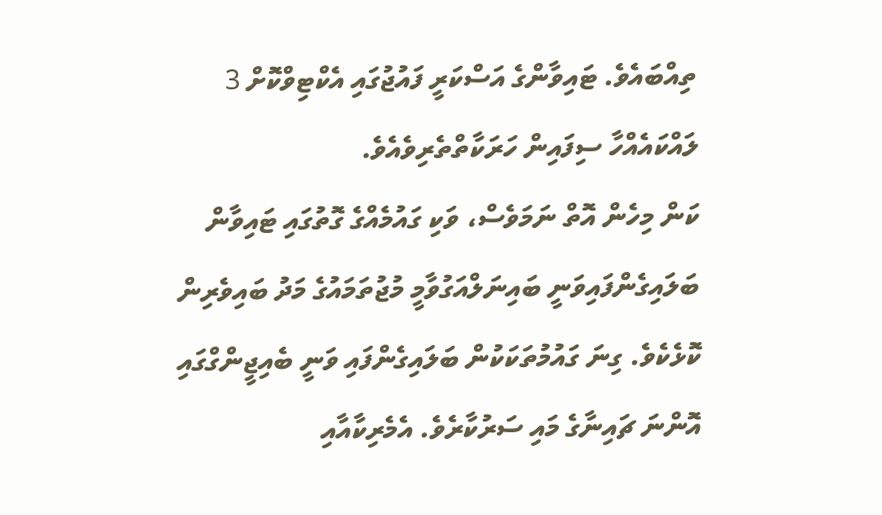ތިއްބައެވެ. ޓައިވާންގެ އަސްކަރީ ފައުޖުގައި އެކްޓިވްކޮށް 3 ލައްކައެއްހާ ސިފައިން ހަރަކާތްތެރިވެއެވެ.
ކަން މިހެން އޮތް ނަމަވެސް، ވަކި ގައުމެއްގެ ގޮތުގައި ޓައިވާން ބަލައިގެންފައިވަނީ ބައިނަލްއަގުވާމީ މުޖުތަމައުގެ މަދު ބައިވެރިން ކޮޅެކެވެ. ގިނަ ގައުމުތަކަކުން ބަލައިގެންފައި ވަނީ ބެއިޖީންގްގައި އޮންނަ ޗައިނާގެ މައި ސަރުކާރެވެ. އެމެރިކާއާއި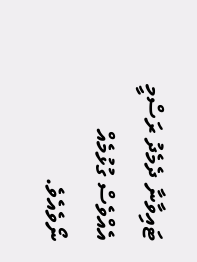ޓައިވާނާ ދެމެދު ރަސްމީ އެއްވެސް ގުޅުމެއް ނޯވެއެވެ.